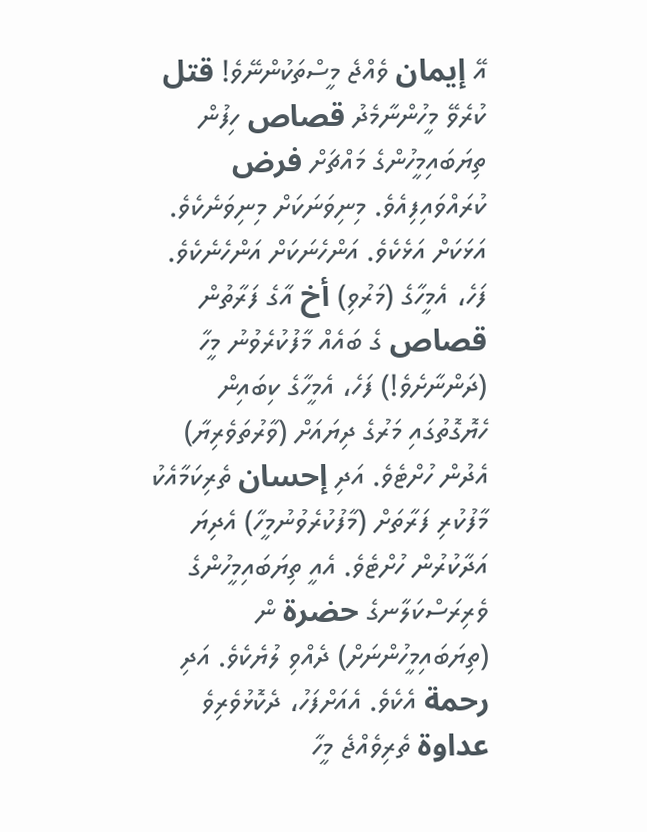އޭ إيمان ވެއްޖެ މީސްތަކުންނޭވެ! قتل ކުރެވޭ މީހުންނާމެދު قصاص ހިފުން ތިޔަބައިމީހުންގެ މައްޗަށް فرض ކުރައްވައިފިއެވެ. މިނިވަނަކަށް މިނިވަނެކެވެ. އަޅަކަށް އަޅެކެވެ. އަންހެނަކަށް އަންހެނެކެވެ. ފަހެ، އެމީހާގެ (މަރުވި) أخ އާގެ ފަރާތުން قصاص ގެ ބައެއް މާފުކުރެވުނު މީހާ (ދަންނާށެވެ!) ފަހެ، އެމީހާގެ ކިބައިން ހެޔޮގޮތުގައި މަރުގެ ދިޔައަށް (ވާރުތަވެރިޔާ) އެދުން ހުށްޓެވެ. އަދި إحسان ތެރިކަމާއެކު މާފުކުރި ފަރާތަށް (މާފުކުރެވުނުމީހާ) އެދިޔަ އަދާކުރުން ހުށްޓެވެ. އެއީ ތިޔަބައިމީހުންގެ ވެރިރަސްކަލާނގެ حضرة ން (ތިޔަބައިމީހުންނަށް) ދެއްވި ލުޔެކެވެ. އަދި رحمة އެކެވެ. އެއަށްފަހު، ދެކޮޅުވެރިވެ عداوة ތެރިވެއްޖެ މީހާ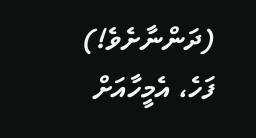(ދަންނާށެވެ!) ފަހެ، އެމީހާއަށް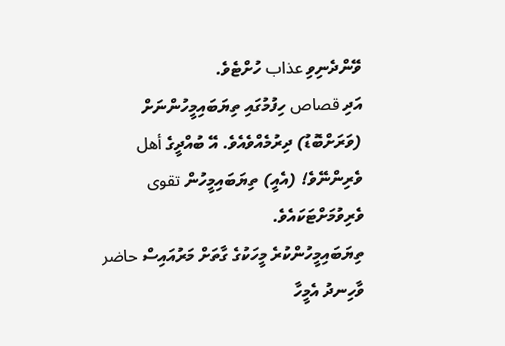ވޭންދެނިވި عذاب ހުށްޓެވެ.
އަދި قصاص ހިފުމުގައި ތިޔަބައިމީހުންނަށް (ވަރަށްބޮޑު) ދިރުމެއްވެއެވެ. އޭ ބުއްދީގެ أهل ވެރިންނޭވެ! (އެއީ) ތިޔަބައިމީހުން تقوى ވެރިވުމަށްޓަކައެވެ.
ތިޔަބައިމީހުންކުރެ މީހަކުގެ ގާތަށް މަރުއައިސް حاضر ވާހިނދު އެމީހާ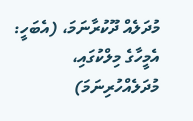މުދަލެއް ދޫކުރާނަމަ، (އެބަހީ: އެމީހާގެ މިލްކުގައި، މުދަލެއްހުރިނަމަ)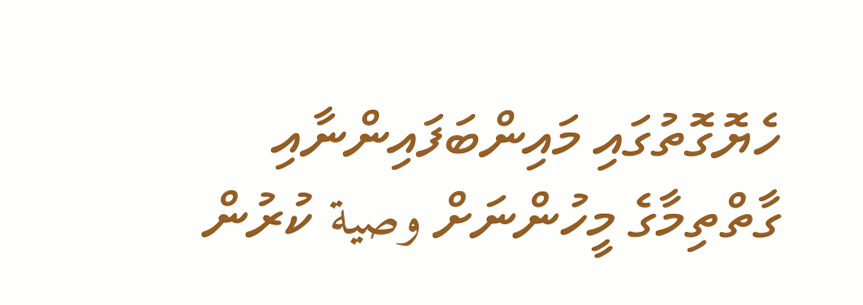ހެޔޮގޮތުގައި މައިންބަފައިންނާއި ގާތްތިމާގެ މީހުންނަށް وصية ކުރުން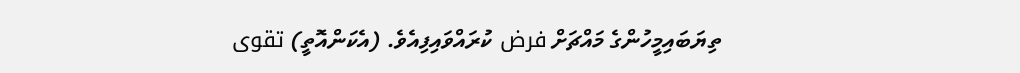ތިޔަބައިމީހުންގެ މައްޗަށް فرض ކުރައްވައިފިއެވެ. (އެކަންއޮތީ) تقوى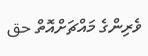ވެރިންގެ މައްޗަށްއޮތް حق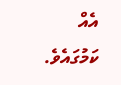އެއް ކަމުގައެވެ.